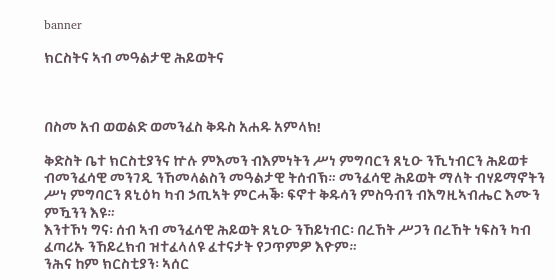banner

ክርስትና ኣብ መዓልታዊ ሕይወትና



በስመ አብ ወወልድ ወመንፈስ ቅዱስ አሐዱ አምላክ!

ቅድስት ቤተ ክርስቲያንና ኵሉ ምእመን ብእምነትን ሥነ ምግባርን ጸኒዑ ንኺነብርን ሕይወቱ ብመንፈሳዊ መንገዲ ንኸመላልስን መዓልታዊ ትሰብኽ። መንፈሳዊ ሕይወት ማለት ብሃይማኖትን ሥነ ምግባርን ጸኒዕካ ካብ ኃጢኣት ምርሓቕ፡ ፍኖተ ቅዱሳን ምስዓብን ብእግዚኣብሔር እሙን ምዃንን እዩ።
እንተኾነ ግና፡ ሰብ ኣብ መንፈሳዊ ሕይወት ጸኒዑ ንኸይነብር፡ በረኸት ሥጋን በረኸት ነፍስን ካብ ፈጣሪኡ ንኸይረክብ ዝተፈላለዩ ፈተናታት የጋጥምዎ እዮም።
ንሕና ከም ክርስቲያን፡ ኣሰር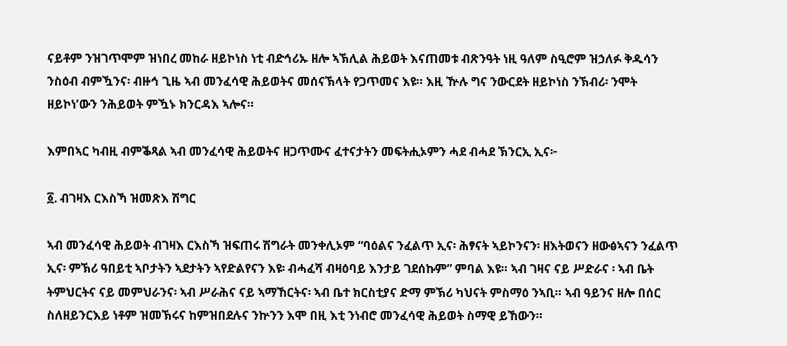ናይቶም ንዝገጥሞም ዝነበረ መከራ ዘይኮነስ ነቲ ብድኅሪኡ ዘሎ ኣኽሊል ሕይወት እናጠመቱ ብጽንዓት ነዚ ዓለም ስዒሮም ዝኃለፉ ቅዱሳን ንስዕብ ብምዃንና፡ ብዙኅ ጊዜ ኣብ መንፈሳዊ ሕይወትና መሰናኽላት የጋጥመና እዩ። እዚ ዅሉ ግና ንውርደት ዘይኮነስ ንኽብሪ፡ ንሞት ዘይኮነ’ውን ንሕይወት ምዃኑ ክንርዳእ ኣሎና።

እምበኣር ካብዚ ብምቕጻል ኣብ መንፈሳዊ ሕይወትና ዘጋጥሙና ፈተናታትን መፍትሒኦምን ሓደ ብሓደ ኽንርኢ ኢና፦

፩. ብገዛእ ርእስኻ ዝመጽእ ሽግር

ኣብ መንፈሳዊ ሕይወት ብገዛእ ርእስኻ ዝፍጠሩ ሽግራት መንቀሊኦም “ባዕልና ንፈልጥ ኢና፡ ሕፃናት ኣይኮንናን፡ ዘእትወናን ዘውፅኣናን ንፈልጥ ኢና፡ ምኽሪ ዓበይቲ ኣቦታትን ኣደታትን ኣየድልየናን እዩ፡ ብሓፈሻ ብዛዕባይ እንታይ ገደሰኩም” ምባል እዩ። ኣብ ገዛና ናይ ሥድራና ፡ ኣብ ቤት ትምህርትና ናይ መምህራንና፡ ኣብ ሥራሕና ናይ ኣማኸርትና፡ ኣብ ቤተ ክርስቲያና ድማ ምኽሪ ካህናት ምስማዕ ንኣቢ። ኣብ ዓይንና ዘሎ በሰር ስለዘይንርእይ ነቶም ዝመኽሩና ከምዝበደሉና ንኵንን እሞ በዚ እቲ ንነብሮ መንፈሳዊ ሕይወት ስማዊ ይኸውን።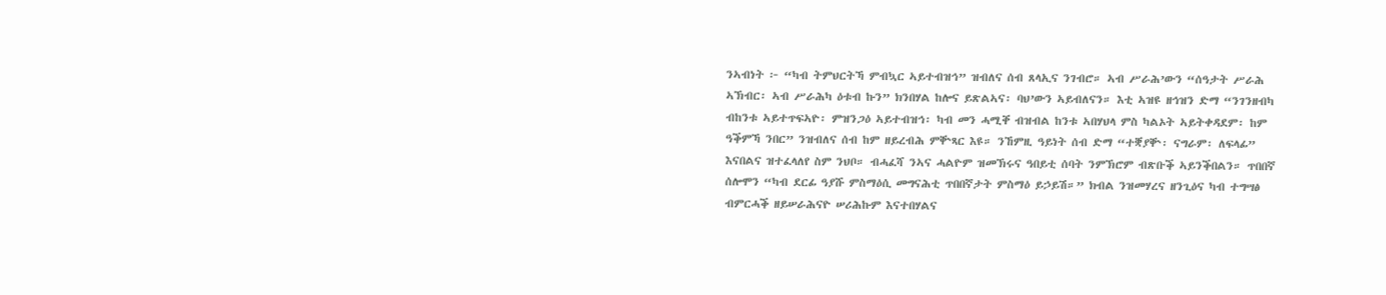ንኣብነት ፦ “ካብ ትምህርትኻ ምብኳር ኣይተብዝኅ” ዝብለና ሰብ ጸላኢና ንገብሮ። ኣብ ሥራሕ’ውን “ሰዓታት ሥራሕ ኣኽብር፡ ኣብ ሥራሕካ ዕቱብ ኩን” ክንበሃል ከሎና ይጽልኣና፡ ባህ’ውን ኣይብለናን። እቲ ኣዝዩ ዘኅዝን ድማ “ንገንዘብካ ብከንቱ ኣይተጥፍኣዮ፡ ምዝንጋዕ ኣይተብዝኅ፡ ካብ መን ሓሚቐ ብዝብል ከንቱ ኣበሃህላ ምስ ካልኦት ኣይትቀዳደም፡ ከም ዓቕምኻ ንበር” ንዝብለና ሰብ ከም ዘይረብሕ ምቝጻር እዩ። ንኸምዚ ዓይነት ሰብ ድማ “ተቛያቝ፡ ናግራም፡ ለፍላፊ” እናበልና ዝተፈላለየ ስም ንህቦ። ብሓፈሻ ንኣና ሓልዮም ዝመኽሩና ዓበይቲ ሰባት ንምኽሮም ብጽቡቕ ኣይንቕበልን። ጥበበኛ ሰሎሞን “ካብ ደርፊ ዓያሹ ምስማዕሲ መግናሕቲ ጥበበኛታት ምስማዕ ይኃይሽ።” ክብል ንዝመሃረና ዘንጊዕና ካብ ተግሣፅ ብምርሓቕ ዘይሠራሕናዮ ሠሪሕኩም እናተበሃልና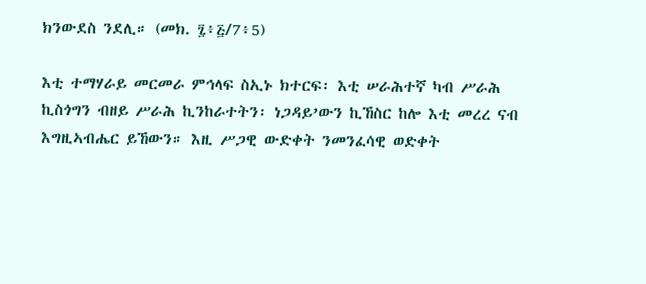ክንውደስ ንደሊ። (መክ. ፯፥፭/7፥5)

እቲ ተማሃራይ መርመራ ምኅላፍ ስኢኑ ክተርፍ፡ እቲ ሠራሕተኛ ካብ ሥራሕ ኪስጎግን ብዘይ ሥራሕ ኪንከራተትን፡ ነጋዳይ’ውን ኪኸስር ከሎ እቲ መረረ ናብ እግዚኣብሔር ይኸውን። እዚ ሥጋዊ ውድቀት ንመንፈሳዊ ወድቀት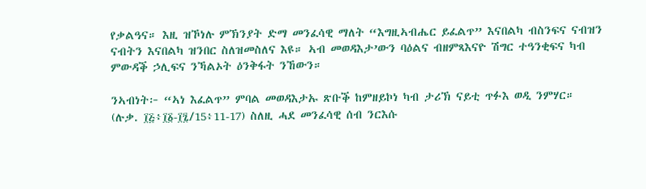የቃልዓና። እዚ ዝኾነሉ ምኽንያት ድማ መንፈሳዊ ማለት “እግዚኣብሔር ይፈልጥ” እናበልካ ብስንፍና ናብዝን ናብትን እናበልካ ዝንበር ስለዝመስለና እዩ። ኣብ መወዳእታ’ውን ባዕልና ብዘምጻእናዮ ሽግር ተዓንቂፍና ካብ ምውዳቕ ኃሊፍና ንኻልኦት ዕንቅፋት ንኸውን።

ንኣብነት፦ “ኣነ እፈልጥ” ምባል መወዳእታኡ ጽቡቕ ከምዘይኮነ ካብ ታሪኽ ናይቲ ጥፉእ ወዲ ንምሃር። (ሉቃ. ፲፭፥፲፩-፲፯/15፥11-17) ስለዚ ሓደ መንፈሳዊ ሰብ ንርእሱ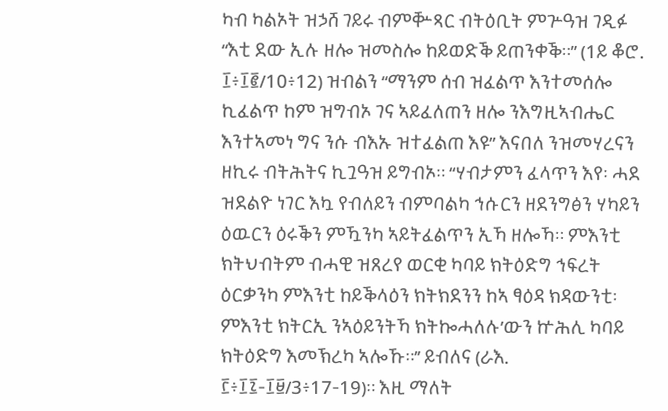ካብ ካልኦት ዝኃሸ ገይሩ ብምቝጻር ብትዕቢት ምጕዓዝ ገዲፉ “እቲ ደው ኢሉ ዘሎ ዝመስሎ ከይወድቕ ይጠንቀቕ።” (1ይ ቆሮ. ፲፥፲፪/10፥12) ዝብልን “ማንም ሰብ ዝፈልጥ እንተመሰሎ ኪፈልጥ ከም ዝግብኦ ገና ኣይፈለጠን ዘሎ ንእግዚኣብሔር እንተኣመነ ግና ንሱ ብእኡ ዝተፈልጠ እዩ” እናበለ ንዝመሃረናን ዘኪሩ ብትሕትና ኪጓዓዝ ይግብኦ። “ሃብታምን ፈላጥን እየ፡ ሓደ ዝደልዮ ነገር እኳ የብለይን ብምባልካ ኅሱርን ዘደንግፅን ሃካይን ዕዉርን ዕሩቕን ምዃንካ ኣይትፈልጥን ኢኻ ዘሎኻ። ምእንቲ ክትህብትም ብሓዊ ዝጸረየ ወርቂ ካባይ ክትዕድግ ኅፍረት ዕርቃንካ ምእንቲ ከይቕላዕን ክትክደንን ከኣ ፃዕዳ ክዳውንቲ፡ ምእንቲ ክትርኢ ንኣዕይንትኻ ክትኰሓለሉ’ውን ኵሕሊ ካባይ ክትዕድግ እመኽረካ ኣሎኹ።’’ ይብለና (ራእ. ፫፥፲፯-፲፱/3፥17-19)። እዚ ማለት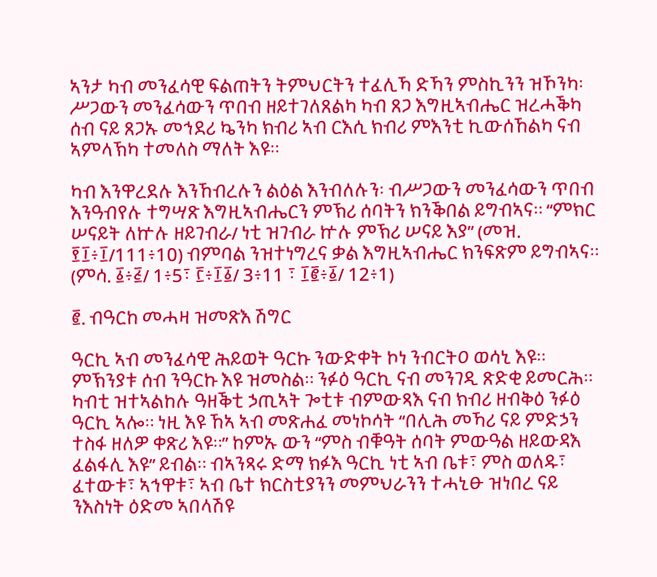ኣንታ ካብ መንፈሳዊ ፍልጠትን ትምህርትን ተፈሊኻ ድኻን ምስኪንን ዝኾንካ፡ ሥጋውን መንፈሳውን ጥበብ ዘይተገለጸልካ ካብ ጸጋ እግዚኣብሔር ዝረሓቕካ ሰብ ናይ ጸጋኡ መኅደሪ ኴንካ ክብሪ ኣብ ርእሲ ክብሪ ምእንቲ ኪውሰኸልካ ናብ ኣምላኽካ ተመለስ ማለት እዩ።

ካብ እንዋረደሉ እንኸብረሉን ልዕል እንብለሉን፡ ብሥጋውን መንፈሳውን ጥበብ እንዓብየሉ ተግሣጽ እግዚኣብሔርን ምኽሪ ሰባትን ክንቕበል ይግብኣና። “ምክር ሠናይት ለኵሉ ዘይገብራ/ ነቲ ዝገብራ ኵሉ ምኽሪ ሠናይ እያ” (መዝ. ፻፲፥፲/111፥10) ብምባል ንዝተነግረና ቃል እግዚኣብሔር ክንፍጽም ይግብኣና። (ምሳ. ፩፥፭/ 1፥5፣ ፫፥፲፩/ 3፥11 ፣ ፲፪፥፩/ 12፥1)

፪. ብዓርከ መሓዛ ዝመጽእ ሽግር

ዓርኪ ኣብ መንፈሳዊ ሕይወት ዓርኩ ንውድቀት ኮነ ንብርትዐ ወሳኒ እዩ። ምኽንያቱ ሰብ ንዓርኩ እዩ ዝመስል። ንፉዕ ዓርኪ ናብ መንገዲ ጽድቂ ይመርሕ። ካብቲ ዝተኣልከሉ ዓዘቕቲ ኃጢኣት ጐቲቱ ብምውጻእ ናብ ክብሪ ዘብቅዕ ንፉዕ ዓርኪ ኣሎ። ነዚ እዩ ኸኣ ኣብ መጽሐፈ መነኮሳት “በሊሕ መኻሪ ናይ ምድኃን ተስፋ ዘለዎ ቀጽሪ እዩ።” ከምኡ ውን “ምስ ብቑዓት ሰባት ምውዓል ዘይውዳእ ፈልፋሊ እዩ” ይብል። ብኣንጻሩ ድማ ክፉእ ዓርኪ ነቲ ኣብ ቤቱ፣ ምስ ወለዱ፣ ፈተውቱ፣ ኣኅዋቱ፣ ኣብ ቤተ ክርስቲያንን መምህራንን ተሓኒፁ ዝነበረ ናይ ንእስነት ዕድመ ኣበላሽዩ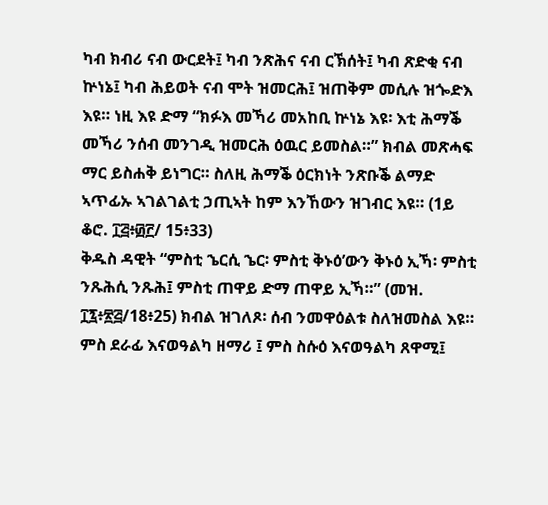ካብ ክብሪ ናብ ውርደት፤ ካብ ንጽሕና ናብ ርኽሰት፤ ካብ ጽድቂ ናብ ኵነኔ፤ ካብ ሕይወት ናብ ሞት ዝመርሕ፤ ዝጠቅም መሲሉ ዝጐድእ እዩ። ነዚ እዩ ድማ “ክፉእ መኻሪ መአከቢ ኵነኔ እዩ፡ እቲ ሕማቕ መኻሪ ንሰብ መንገዲ ዝመርሕ ዕዉር ይመስል።” ክብል መጽሓፍ ማር ይስሐቅ ይነግር። ስለዚ ሕማቕ ዕርክነት ንጽቡቕ ልማድ ኣጥፊኡ ኣገልገልቲ ኃጢኣት ከም እንኸውን ዝገብር እዩ። (1ይ ቆሮ. ፲፭፥፴፫/ 15፥33)
ቅዱስ ዳዊት “ምስቲ ኄርሲ ኄር፡ ምስቲ ቅኑዕ’ውን ቅኑዕ ኢኻ፡ ምስቲ ንጹሕሲ ንጹሕ፤ ምስቲ ጠዋይ ድማ ጠዋይ ኢኻ።” (መዝ. ፲፯፥፳፭/18፥25) ክብል ዝገለጾ፡ ሰብ ንመዋዕልቱ ስለዝመስል እዩ። ምስ ደራፊ እናወዓልካ ዘማሪ ፤ ምስ ስሱዕ እናወዓልካ ጸዋሚ፤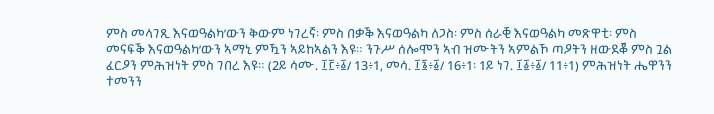ምስ መላገጺ እናወዓልካ’ውን ቅውም ነገረኛ፡ ምስ በቃቕ እናወዓልካ ለጋስ፡ ምስ ሰራቒ እናወዓልካ መጽዋቲ፡ ምስ መናፍቕ እናወዓልካ’ውን ኣማኒ ምዃን ኣይከኣልን እዩ። ንጉሥ ሰሎሞን ኣብ ዝሙትን ኣምልኾ ጣዖትን ዘውደቖ ምስ ጓል ፈርዖን ምሕዝነት ምስ ገበረ እዩ። (2ይ ሳሙ. ፲፫፥፩/ 13፥1, መሳ. ፲፮፥፩/ 16፥1፡ 1ይ ነገ. ፲፩፥፩/ 11፥1) ምሕዝነት ሔዋንን ተመንን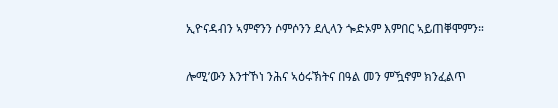ኢዮናዳብን ኣምኖንን ሶምሶንን ደሊላን ጐድኦም እምበር ኣይጠቐሞምን።

ሎሚ’ውን እንተኾነ ንሕና ኣዕሩኽትና በዓል መን ምዃኖም ክንፈልጥ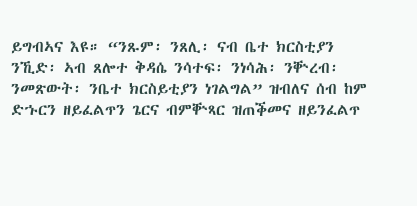ይግብኣና እዩ። “ንጹም፡ ንጸሊ፡ ናብ ቤተ ክርስቲያን ንኺድ፡ ኣብ ጸሎተ ቅዳሴ ንሳተፍ፡ ንነሳሕ፡ ንቝረብ፡ ንመጽውት፡ ንቤተ ክርስይቲያን ነገልግል” ዝብለና ሰብ ከም ድኁርን ዘይፈልጥን ጌርና ብምቝጻር ዝጠቕመና ዘይንፈልጥ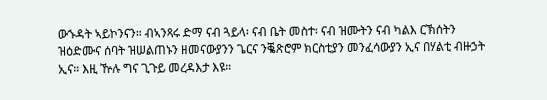ውኁዳት ኣይኮንናን። ብኣንጻሩ ድማ ናብ ጓይላ፡ ናብ ቤት መስተ፡ ናብ ዝሙትን ናብ ካልእ ርኽሰትን ዝዕድሙና ሰባት ዝሠልጠኑን ዘመናውያንን ጌርና ንቘጽሮም ክርስቲያን መንፈሳውያን ኢና በሃልቲ ብዙኃት ኢና። እዚ ዅሉ ግና ጊጉይ መረዳእታ እዩ።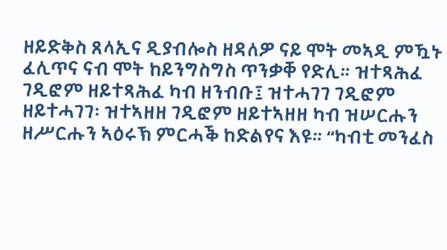ዘይድቅስ ጸላኢና ዲያብሎስ ዘዳለዎ ናይ ሞት መኣዲ ምዃኑ ፈሊጥና ናብ ሞት ከይንግስግስ ጥንቃቐ የድሊ። ዝተጻሕፈ ገዲፎም ዘይተጻሕፈ ካብ ዘንብቡ፤ ዝተሓገገ ገዲፎም ዘይተሓገገ፡ ዝተኣዘዘ ገዲፎም ዘይተኣዘዘ ካብ ዝሠርሑን ዘሥርሑን ኣዕሩኽ ምርሓቕ ከድልየና እዩ። “ካብቲ መንፈስ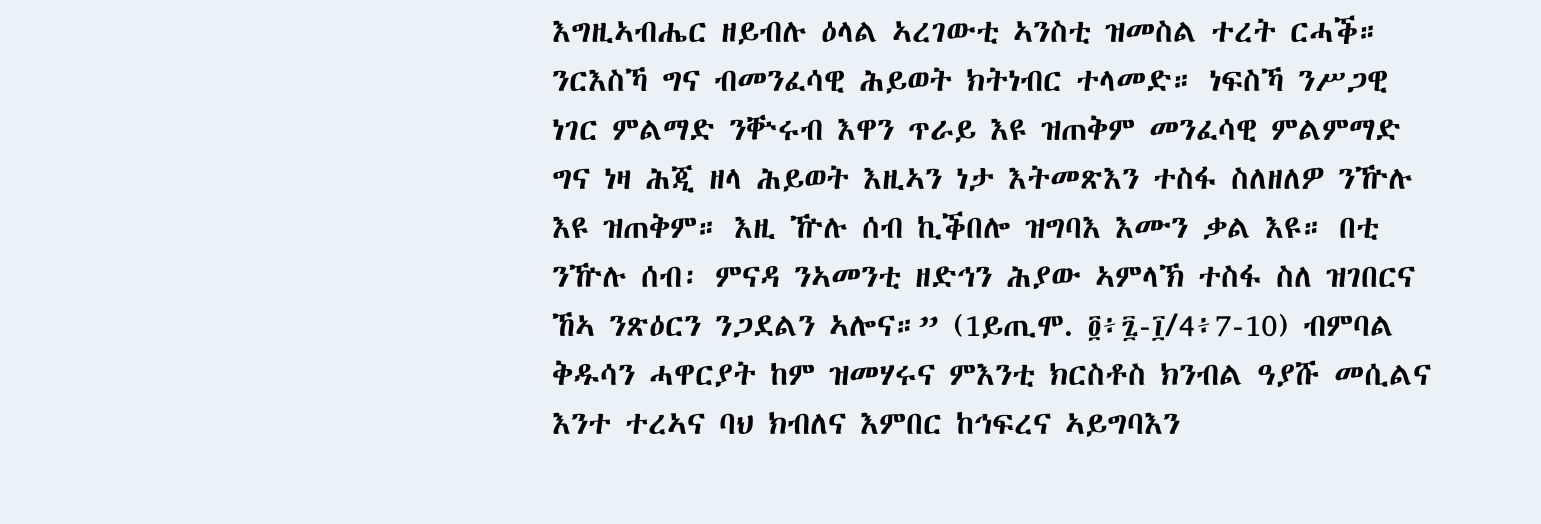እግዚኣብሔር ዘይብሉ ዕላል ኣረገውቲ ኣንስቲ ዝመስል ተረት ርሓቕ። ንርእስኻ ግና ብመንፈሳዊ ሕይወት ክትነብር ተላመድ። ነፍስኻ ንሥጋዊ ነገር ምልማድ ንቝሩብ እዋን ጥራይ እዩ ዝጠቅም መንፈሳዊ ምልምማድ ግና ነዛ ሕጂ ዘላ ሕይወት እዚኣን ነታ እትመጽእን ተስፋ ስለዘለዎ ንዅሉ እዩ ዝጠቅም። እዚ ዅሉ ሰብ ኪቕበሎ ዝግባእ እሙን ቃል እዩ። በቲ ንዅሉ ሰብ፡ ምናዳ ንኣመንቲ ዘድኅን ሕያው ኣምላኽ ተስፋ ስለ ዝገበርና ኸኣ ንጽዕርን ንጋደልን ኣሎና።” (1ይጢሞ. ፬፥፯-፲/4፥7-10) ብምባል ቅዱሳን ሓዋርያት ከም ዝመሃሩና ምእንቲ ክርስቶስ ክንብል ዓያሹ መሲልና እንተ ተረኣና ባህ ክብለና እምበር ከኅፍረና ኣይግባእን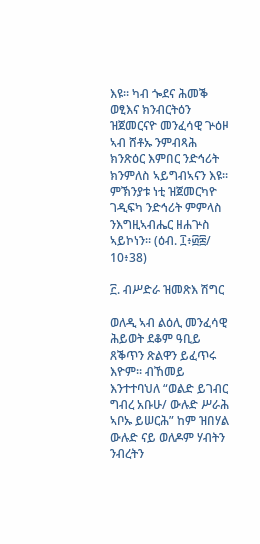እዩ። ካብ ጐደና ሕመቕ ወፂእና ክንብርትዕን ዝጀመርናዮ መንፈሳዊ ጕዕዞ ኣብ ሸቶኡ ንምብጻሕ ክንጽዕር እምበር ንድኅሪት ክንምለስ ኣይግብኣናን እዩ። ምኽንያቱ ነቲ ዝጀመርካዮ ገዲፍካ ንድኅሪት ምምላስ ንእግዚኣብሔር ዘሐጕስ ኣይኮነን። (ዕብ. ፲፥፴፰/ 10፥38)

፫. ብሥድራ ዝመጽእ ሽግር

ወለዲ ኣብ ልዕሊ መንፈሳዊ ሕይወት ደቆም ዓቢይ ጸቕጥን ጽልዋን ይፈጥሩ እዮም። ብኸመይ እንተተባህለ “ወልድ ይገብር ግብረ አቡሁ/ ውሉድ ሥራሕ ኣቦኡ ይሠርሕ” ከም ዝበሃል ውሉድ ናይ ወለዶም ሃብትን ንብረትን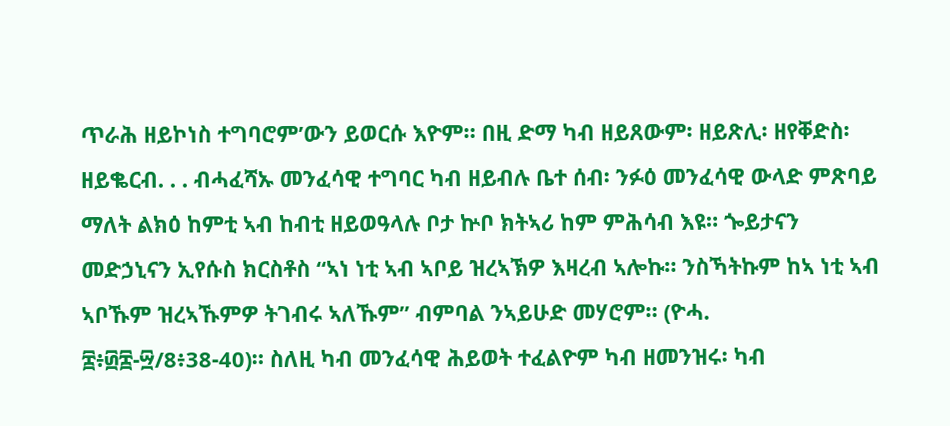ጥራሕ ዘይኮነስ ተግባሮም’ውን ይወርሱ እዮም። በዚ ድማ ካብ ዘይጸውም፡ ዘይጽሊ፡ ዘየቐድስ፡ ዘይቈርብ. . . ብሓፈሻኡ መንፈሳዊ ተግባር ካብ ዘይብሉ ቤተ ሰብ፡ ንፉዕ መንፈሳዊ ውላድ ምጽባይ ማለት ልክዕ ከምቲ ኣብ ከብቲ ዘይወዓላሉ ቦታ ኵቦ ክትኣሪ ከም ምሕሳብ እዩ። ጐይታናን መድኃኒናን ኢየሱስ ክርስቶስ “ኣነ ነቲ ኣብ ኣቦይ ዝረኣኽዎ እዛረብ ኣሎኩ። ንስኻትኩም ከኣ ነቲ ኣብ ኣቦኹም ዝረኣኹምዎ ትገብሩ ኣለኹም” ብምባል ንኣይሁድ መሃሮም። (ዮሓ. ፰፥፴፰-፵/8፥38-40)። ስለዚ ካብ መንፈሳዊ ሕይወት ተፈልዮም ካብ ዘመንዝሩ፡ ካብ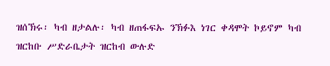ዝሰኽሩ፡ ካብ ዘታልሉ፡ ካብ ዘጠፋፍኡ ንኽፉእ ነገር ቀዳሞት ኮይኖም ካብ ዝርከቡ ሥድራቤታት ዝርከብ ውሉድ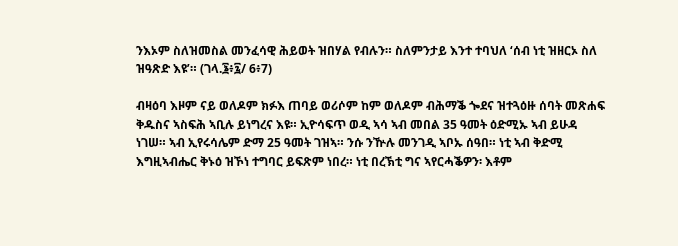ንእኦም ስለዝመስል መንፈሳዊ ሕይወት ዝበሃል የብሉን። ስለምንታይ እንተ ተባህለ ‘ሰብ ነቲ ዝዘርኦ ስለ ዝዓጽድ እዩ’። (ገላ.፮፥፯/ 6፥7)

ብዛዕባ እዞም ናይ ወለዶም ክፉእ ጠባይ ወሪሶም ከም ወለዶም ብሕማቕ ጐደና ዝተጓዕዙ ሰባት መጽሐፍ ቅዱስና ኣስፍሕ ኣቢሉ ይነግረና እዩ። ኢዮሳፍጥ ወዲ ኣሳ ኣብ መበል 35 ዓመት ዕድሚኡ ኣብ ይሁዳ ነገሠ። ኣብ ኢየሩሳሌም ድማ 25 ዓመት ገዝኣ። ንሱ ንዅሉ መንገዲ ኣቦኡ ሰዓበ። ነቲ ኣብ ቅድሚ እግዚኣብሔር ቅኑዕ ዝኾነ ተግባር ይፍጽም ነበረ። ነቲ በረኽቲ ግና ኣየርሓቕዎን፡ እቶም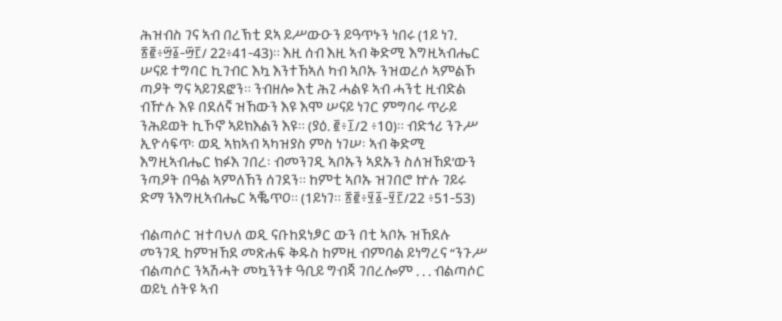ሕዝብስ ገና ኣብ በረኽቲ ደኣ ይሥውዑን ይዓጥኑን ነበሩ (1ይ ነገ. ፳፪፥፵፩-፵፫/ 22፥41-43)። እዚ ሰብ እዚ ኣብ ቅድሚ እግዚኣብሔር ሠናይ ተግባር ኪገብር እኳ እንተኸኣለ ካብ ኣቦኡ ንዝወረሶ ኣምልኾ ጣዖት ግና ኣይገደፎን። ንብዘሎ እቲ ሕጊ ሓልዩ ኣብ ሓንቲ ዚብድል ብዅሉ እዩ በደለኛ ዝኸውን እዩ እሞ ሠናይ ነገር ምግባሩ ጥራይ ንሕይወት ኪኾኖ ኣይክእልን እዩ። (ያዕ. ፪፥፲/2 ፥10)። ብድኅሪ ንጉሥ ኢዮሳፍጥ፡ ወዲ ኣክኣብ ኣካዝያስ ምስ ነገሠ፡ ኣብ ቅድሚ እግዚኣብሔር ክፉእ ገበረ፡ ብመንገዲ ኣቦኡን ኣደኡን ስለዝኸደ’ውን ንጣዖት በዓል ኣምለኸን ሰገደን። ከምቲ ኣቦኡ ዝገበሮ ኵሉ ገይሩ ድማ ንእግዚኣብሔር ኣቘጥዐ። (1ይነገ። ፳፪፥፶፩-፶፫/22 ፥51-53)

ብልጣሶር ዝተባህለ ወዲ ናቡከደነፆር ውን በቲ ኣቦኡ ዝኸደሉ መንገዲ ከምዝኸደ መጽሐፍ ቅዱስ ከምዚ ብምባል ይነግረና “ንጉሥ ብልጣሶር ንኣሽሓት መኳንንቱ ዓቢይ ግብጃ ገበረሎም . . . ብልጣሶር ወይኒ ሰትዩ ኣብ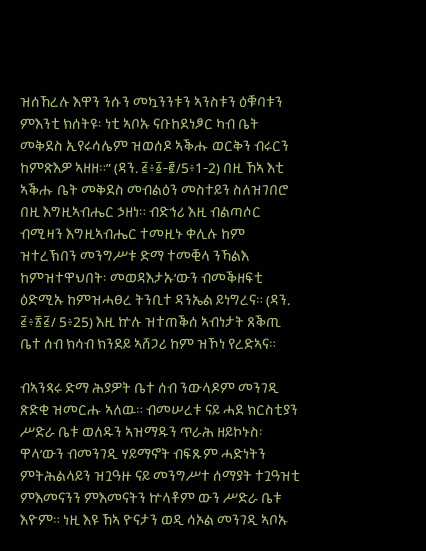ዝሰኸረሉ እዋን ንሱን መኳንንቱን ኣንስቱን ዕቑባቱን ምእንቲ ክሰትዩ፡ ነቲ ኣቦኡ ናቡከደነፆር ካብ ቤት መቅደስ ኢየሩሳሌም ዝወሰዶ ኣቕሑ ወርቅን ብሩርን ከምጽእዎ ኣዘዘ።” (ዳን. ፭፥፩-፪/5፥1-2) በዚ ኸኣ እቲ ኣቕሑ ቤት መቅደስ መብልዕን መስተይን ስለዝገበሮ በዚ እግዚኣብሔር ኃዘነ። ብድኅሪ እዚ ብልጣሶር ብሚዛን እግዚኣብሔር ተመዚኑ ቀሊሉ ከም ዝተረኽበን መንግሥቱ ድማ ተመቒላ ንኻልእ ከምዝተዋህበት፡ መወዳእታኡ’ውን ብመቕዘፍቲ ዕድሚኡ ከምዝሓፀረ ትንቢተ ዳንኤል ይነግረና። (ዳን. ፭፥፳፭/ 5፥25) እዚ ኵሉ ዝተጠቕሰ ኣብነታት ጸቕጢ ቤተ ሰብ ክሳብ ክንደይ ኣሸጋሪ ከም ዝኾነ የረድኣና።

ብኣንጻሩ ድማ ሕያዎት ቤተ ሰብ ንውላዶም መንገዲ ጽድቂ ዝመርሑ ኣለዉ። ብመሠረቱ ናይ ሓደ ክርስቲያን ሥድራ ቤቱ ወለዱን ኣዝማዱን ጥራሕ ዘይኮኑስ፡ ዋላ’ውን ብመንገዲ ሃይማኖት ብፍጹም ሓድነትን ምትሕልላይን ዝጓዓዙ ናይ መንግሥተ ሰማያት ተጓዓዝቲ ምእመናንን ምእመናትን ኵላቶም ውን ሥድራ ቤቱ እዮም። ነዚ እዩ ኸኣ ዮናታን ወዲ ሳኦል መንገዲ ኣቦኡ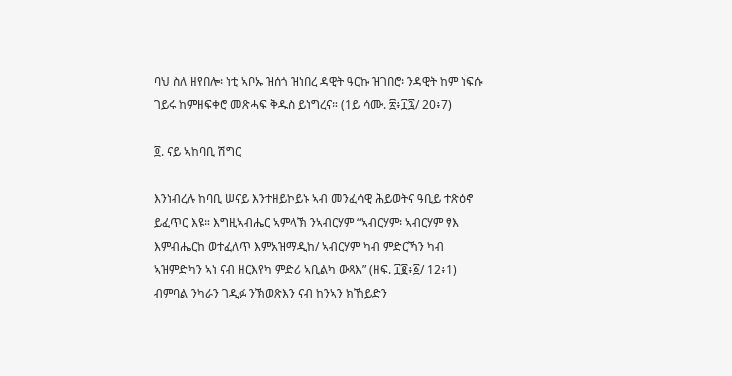ባህ ስለ ዘየበሎ፡ ነቲ ኣቦኡ ዝሰጎ ዝነበረ ዳዊት ዓርኩ ዝገበሮ፡ ንዳዊት ከም ነፍሱ ገይሩ ከምዘፍቀሮ መጽሓፍ ቅዱስ ይነግረና። (1ይ ሳሙ. ፳፥፲፯/ 20፥7)

፬. ናይ ኣከባቢ ሽግር

እንነብረሉ ከባቢ ሠናይ እንተዘይኮይኑ ኣብ መንፈሳዊ ሕይወትና ዓቢይ ተጽዕኖ ይፈጥር እዩ። እግዚኣብሔር ኣምላኽ ንኣብርሃም “ኣብርሃም፡ ኣብርሃም ፃእ እምብሔርከ ወተፈለጥ እምአዝማዲከ/ ኣብርሃም ካብ ምድርኻን ካብ ኣዝምድካን ኣነ ናብ ዘርእየካ ምድሪ ኣቢልካ ውጻእ” (ዘፍ. ፲፪፥፩/ 12፥1) ብምባል ንካራን ገዲፉ ንኽወጽእን ናብ ከንኣን ክኸይድን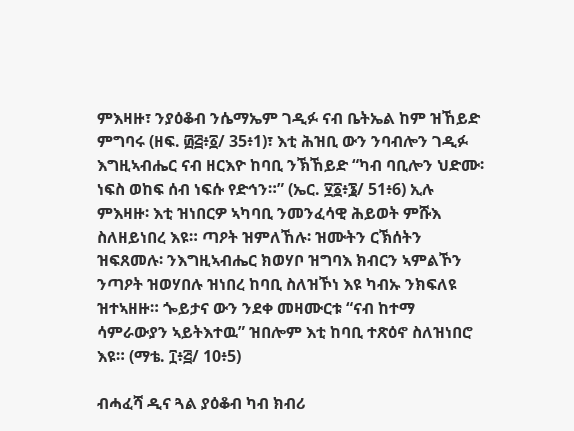ምእዛዙ፣ ንያዕቆብ ንሴማኤም ገዲፉ ናብ ቤትኤል ከም ዝኸይድ ምግባሩ (ዘፍ. ፴፭፥፩/ 35፥1)፣ እቲ ሕዝቢ ውን ንባብሎን ገዲፉ እግዚኣብሔር ናብ ዘርእዮ ከባቢ ንኽኸይድ “ካብ ባቢሎን ህድሙ፡ ነፍስ ወከፍ ሰብ ነፍሱ የድኅን።” (ኤር. ፶፩፥፮/ 51፥6) ኢሉ ምእዛዙ፡ እቲ ዝነበርዎ ኣካባቢ ንመንፈሳዊ ሕይወት ምሹእ ስለዘይነበረ እዩ። ጣዖት ዝምለኸሉ፡ ዝሙትን ርኽሰትን ዝፍጸመሉ፡ ንእግዚኣብሔር ክወሃቦ ዝግባእ ክብርን ኣምልኾን ንጣዖት ዝወሃበሉ ዝነበረ ከባቢ ስለዝኾነ እዩ ካብኡ ንክፍለዩ ዝተኣዘዙ። ጐይታና ውን ንደቀ መዛሙርቱ “ናብ ከተማ ሳምራውያን ኣይትእተዉ” ዝበሎም እቲ ከባቢ ተጽዕኖ ስለዝነበሮ እዩ። (ማቴ. ፲፥፭/ 10፥5)

ብሓፈሻ ዲና ጓል ያዕቆብ ካብ ክብሪ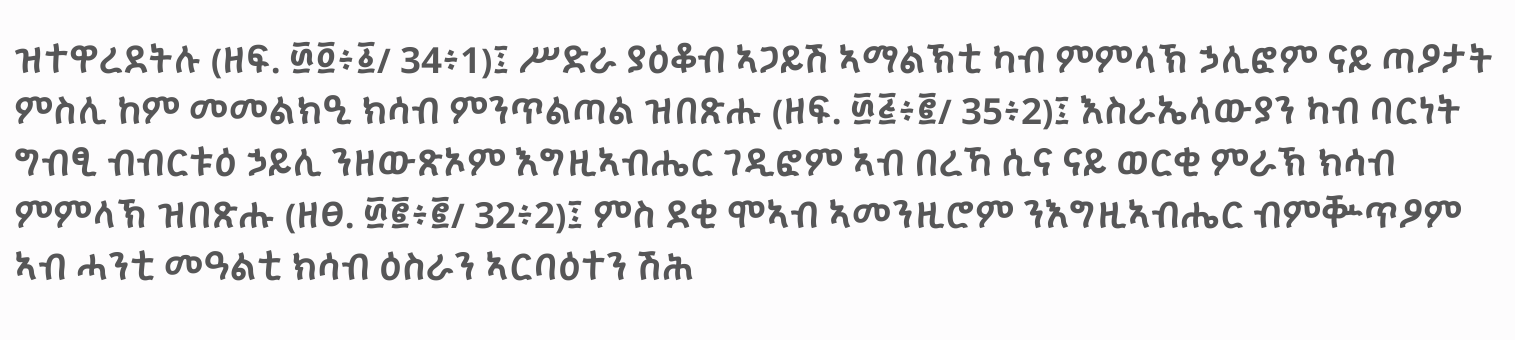ዝተዋረደትሉ (ዘፍ. ፴፬፥፩/ 34፥1)፤ ሥድራ ያዕቆብ ኣጋይሽ ኣማልኽቲ ካብ ምምላኽ ኃሊፎም ናይ ጣዖታት ምስሊ ከም መመልክዒ ክሳብ ምንጥልጣል ዝበጽሑ (ዘፍ. ፴፭፥፪/ 35፥2)፤ እስራኤላውያን ካብ ባርነት ግብፂ ብብርቱዕ ኃይሊ ንዘውጽኦም እግዚኣብሔር ገዲፎም ኣብ በረኻ ሲና ናይ ወርቂ ምራኽ ክሳብ ምምላኽ ዝበጽሑ (ዘፀ. ፴፪፥፪/ 32፥2)፤ ምስ ደቂ ሞኣብ ኣመንዚሮም ንእግዚኣብሔር ብምቝጥዖም ኣብ ሓንቲ መዓልቲ ክሳብ ዕስራን ኣርባዕተን ሽሕ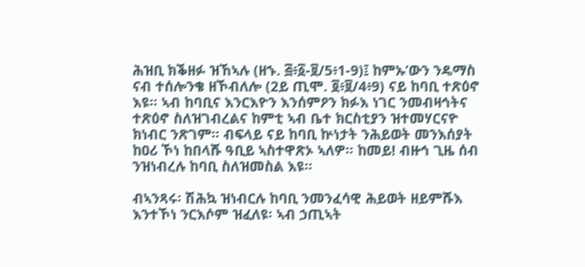ሕዝቢ ክቕዘፉ ዝኸኣሉ (ዘኁ. ፭፥፩-፱/5፥1-9)፤ ከምኡ’ውን ንዴማስ ናብ ተሰሎንቄ ዘኾብለሎ (2ይ ጢሞ. ፬፥፱/4፥9) ናይ ከባቢ ተጽዕኖ እዩ። ኣብ ከባቢና እንርእዮን እንሰምዖን ክፉእ ነገር ንመብዛኅትና ተጽዕኖ ስለዝገብረልና ከምቲ ኣብ ቤተ ክርስቲያን ዝተመሃርናዮ ክነብር ንጽገም። ብፍላይ ናይ ከባቢ ኵነታት ንሕይወት መንእሰያት ከዐሪ ኾነ ከበላሹ ዓቢይ ኣስተዋጽኦ ኣለዎ። ከመይ! ብዙኅ ጊዜ ሰብ ንዝነብረሉ ከባቢ ስለዝመስል እዩ።

ብኣንጻሩ፡ ሽሕኳ ዝነብርሉ ከባቢ ንመንፈሳዊ ሕይወት ዘይምሹእ እንተኾነ ንርእሶም ዝፈለዩ፡ ኣብ ኃጢኣት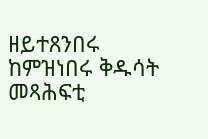ዘይተጸንበሩ ከምዝነበሩ ቅዱሳት መጻሕፍቲ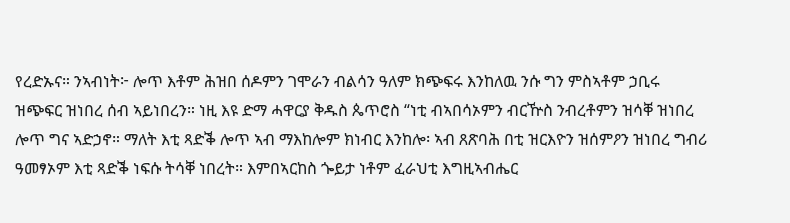የረድኡና። ንኣብነት፦ ሎጥ እቶም ሕዝበ ሰዶምን ገሞራን ብልሳን ዓለም ክጭፍሩ እንከለዉ ንሱ ግን ምስኣቶም ኃቢሩ ዝጭፍር ዝነበረ ሰብ ኣይነበረን። ነዚ እዩ ድማ ሓዋርያ ቅዱስ ጴጥሮስ “ነቲ ብኣበሳኦምን ብርዅስ ንብረቶምን ዝሳቐ ዝነበረ ሎጥ ግና ኣድኃኖ። ማለት እቲ ጻድቕ ሎጥ ኣብ ማእከሎም ክነብር እንከሎ፡ ኣብ ጸጽባሕ በቲ ዝርእዮን ዝሰምዖን ዝነበረ ግብሪ ዓመፃኦም እቲ ጻድቕ ነፍሱ ትሳቐ ነበረት። እምበኣርከስ ጐይታ ነቶም ፈራህቲ እግዚኣብሔር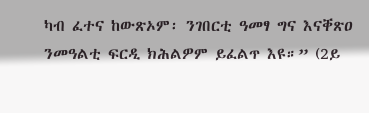ካብ ፈተና ከውጽኦም፡ ንገበርቲ ዓመፃ ግና እናቐጽዐ ንመዓልቲ ፍርዲ ክሕልዎም ይፈልጥ እዩ።” (2ይ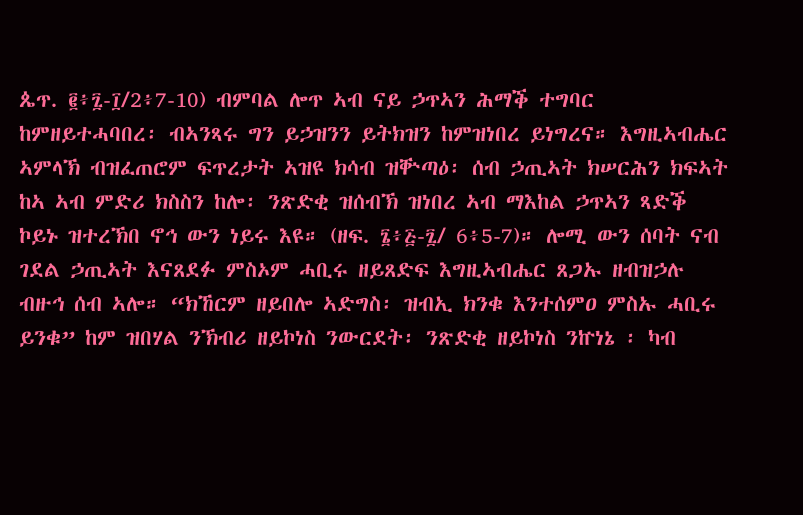ጴጥ. ፪፥፯-፲/2፥7-10) ብምባል ሎጥ ኣብ ናይ ኃጥኣን ሕማቕ ተግባር ከምዘይተሓባበረ፡ ብኣንጻሩ ግን ይኃዝንን ይትክዝን ከምዝነበረ ይነግረና። እግዚኣብሔር ኣምላኽ ብዝፈጠሮም ፍጥረታት ኣዝዩ ክሳብ ዝቝጣዕ፡ ሰብ ኃጢኣት ክሠርሕን ክፍኣት ከኣ ኣብ ምድሪ ክስስን ከሎ፡ ንጽድቂ ዝሰብኽ ዝነበረ ኣብ ማእከል ኃጥኣን ጻድቕ ኮይኑ ዝተረኽበ ኖኅ ውን ነይሩ እዩ። (ዘፍ. ፮፥፭-፯/ 6፥5-7)። ሎሚ ውን ሰባት ናብ ገደል ኃጢኣት እናጸደፉ ምስኦም ሓቢሩ ዘይጸድፍ እግዚኣብሔር ጸጋኡ ዘብዝኃሉ ብዙኅ ሰብ ኣሎ። “ክኸርም ዘይበሎ ኣድግስ፡ ዝብኢ ክንቁ እንተሰምዐ ምስኡ ሓቢሩ ይንቁ” ከም ዝበሃል ንኽብሪ ዘይኮነስ ንውርደት፡ ንጽድቂ ዘይኮነስ ንኵነኔ ፡ ካብ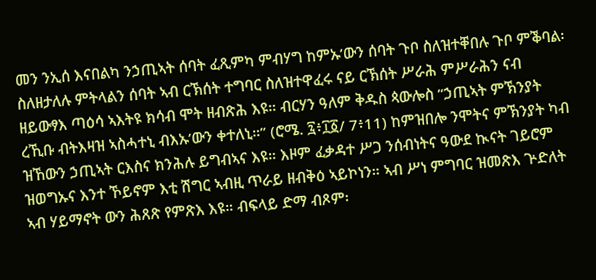መን ንኢሰ እናበልካ ንኃጢኣት ሰባት ፈጺምካ ምብሃግ ከምኡ’ውን ሰባት ጉቦ ስለዝተቐበሉ ጉቦ ምቕባል፡ ስለዘታለሉ ምትላልን ሰባት ኣብ ርኽሰት ተግባር ስለዝተዋፈሩ ናይ ርኽሰት ሥራሕ ምሥራሕን ናብ ዘይውፃእ ጣዕሳ ኣእትዩ ክሳብ ሞት ዘብጽሕ እዩ። ብርሃን ዓለም ቅዱስ ጳውሎስ “ኃጢኣት ምኽንያት ረኺቡ ብትእዛዝ ኣስሓተኒ ብእኡ’ውን ቀተለኒ።” (ሮሜ. ፯፥፲፩/ 7፥11) ከምዝበሎ ንሞትና ምኽንያት ካብ ዝኸውን ኃጢኣት ርእስና ክንሕሉ ይግብኣና እዩ። እዞም ፈቃዳተ ሥጋ ንሰብነትና ዓውደ ኲናት ገይሮም ዝወግኡና እንተ ኾይኖም እቲ ሽግር ኣብዚ ጥራይ ዘብቅዕ ኣይኮነን። ኣብ ሥነ ምግባር ዝመጽእ ጕድለት ኣብ ሃይማኖት ውን ሕጸጽ የምጽእ እዩ። ብፍላይ ድማ ብጾም፡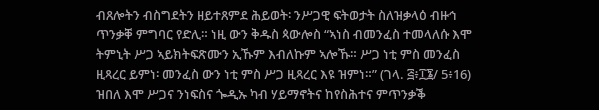ብጸሎትን ብስግደትን ዘይተጸምደ ሕይወት፡ ንሥጋዊ ፍትወታት ስለዝቃላዕ ብዙኅ ጥንቃቐ ምግባር የድሊ። ነዚ ውን ቅዱስ ጳውሎስ “ኣነስ ብመንፈስ ተመላለሱ እሞ ትምኒት ሥጋ ኣይክትፍጽሙን ኢኹም እብለኩም ኣሎኹ። ሥጋ ነቲ ምስ መንፈስ ዚጻረር ይምነ፡ መንፈስ ውን ነቲ ምስ ሥጋ ዚጻረር እዩ ዝምነ።” (ገላ. ፭፥፲፮/ 5፥16) ዝበለ እሞ ሥጋና ንነፍስና ጐዲኡ ካብ ሃይማኖትና ከየስሕተና ምጥንቃቕ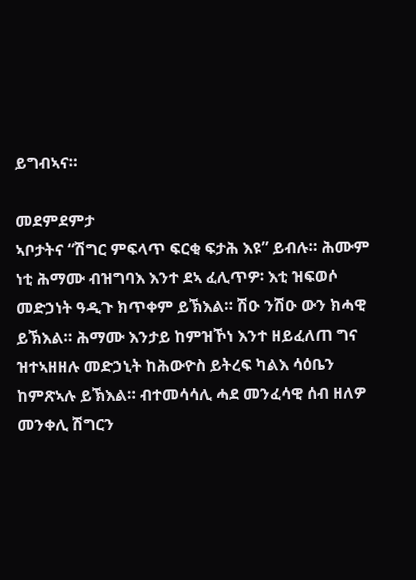ይግብኣና።

መደምደምታ
ኣቦታትና “ሽግር ምፍላጥ ፍርቂ ፍታሕ እዩ” ይብሉ። ሕሙም ነቲ ሕማሙ ብዝግባእ እንተ ደኣ ፈሊጥዎ፡ እቲ ዝፍወሶ መድኃነት ዓዲጉ ክጥቀም ይኽእል። ሽዑ ንሽዑ ውን ክሓዊ ይኽእል። ሕማሙ እንታይ ከምዝኾነ እንተ ዘይፈለጠ ግና ዝተኣዘዘሉ መድኃኒት ከሕውዮስ ይትረፍ ካልእ ሳዕቤን ከምጽኣሉ ይኽእል። ብተመሳሳሊ ሓደ መንፈሳዊ ሰብ ዘለዎ መንቀሊ ሽግርን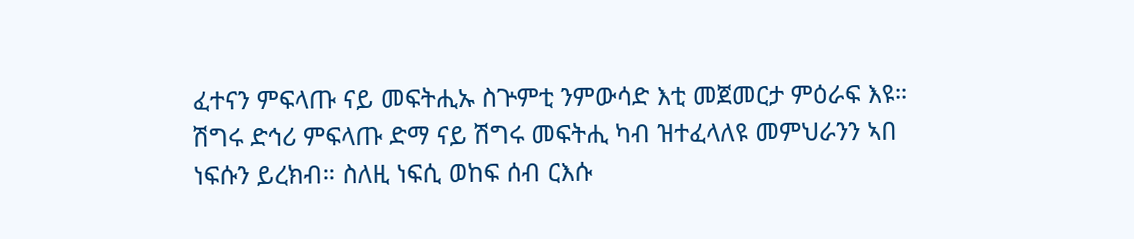ፈተናን ምፍላጡ ናይ መፍትሒኡ ስጕምቲ ንምውሳድ እቲ መጀመርታ ምዕራፍ እዩ። ሽግሩ ድኅሪ ምፍላጡ ድማ ናይ ሽግሩ መፍትሒ ካብ ዝተፈላለዩ መምህራንን ኣበ ነፍሱን ይረክብ። ስለዚ ነፍሲ ወከፍ ሰብ ርእሱ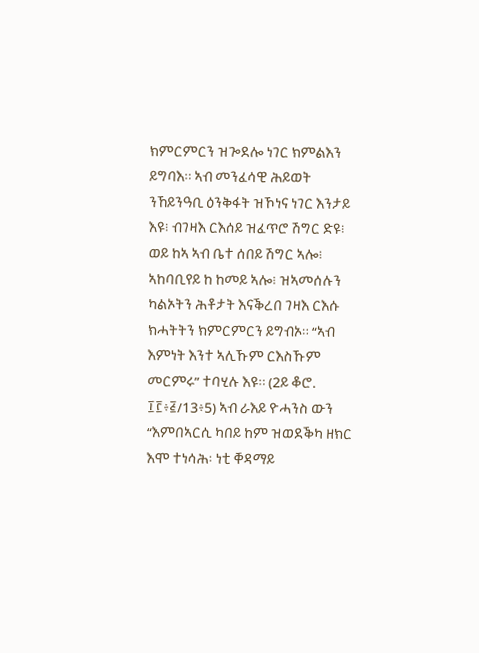ክምርምርን ዝጐደሎ ነገር ክምልእን ይግባእ። ኣብ መንፈሳዊ ሕይወት ንኸይንዓቢ ዕንቅፋት ዝኾነና ነገር እንታይ እዩ፧ ብገዛእ ርእሰይ ዝፈጥሮ ሽግር ድዩ፧ ወይ ከኣ ኣብ ቤተ ሰበይ ሽግር ኣሎ፧ ኣከባቢየይ ከ ከመይ ኣሎ፧ ዝኣመሰሉን ካልኦትን ሕቶታት እናቕረበ ገዛእ ርእሱ ክሓትትን ክምርምርን ይግብኦ። “ኣብ እምነት እንተ ኣሊኹም ርእስኹም መርምሩ” ተባሂሉ እዩ። (2ይ ቆሮ. ፲፫፥፭/13፥5) ኣብ ራእይ ዮሓንስ ውን “እምበኣርሲ ካበይ ከም ዝወደቕካ ዘክር እሞ ተነሳሕ፡ ነቲ ቐዳማይ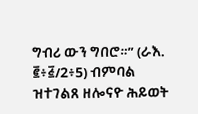ግብሪ ውን ግበሮ።” (ራእ. ፪፥፭/2፥5) ብምባል ዝተገልጸ ዘሎናዮ ሕይወት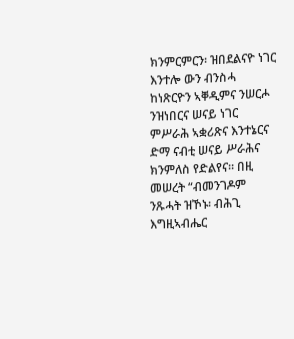ክንምርምርን፡ ዝበደልናዮ ነገር እንተሎ ውን ብንስሓ ከነጽርዮን ኣቐዲምና ንሠርሖ ንዝነበርና ሠናይ ነገር ምሥራሕ ኣቋሪጽና እንተኔርና ድማ ናብቲ ሠናይ ሥራሕና ክንምለስ የድልየና። በዚ መሠረት “ብመንገዶም ንጹሓት ዝኾኑ፡ ብሕጊ እግዚኣብሔር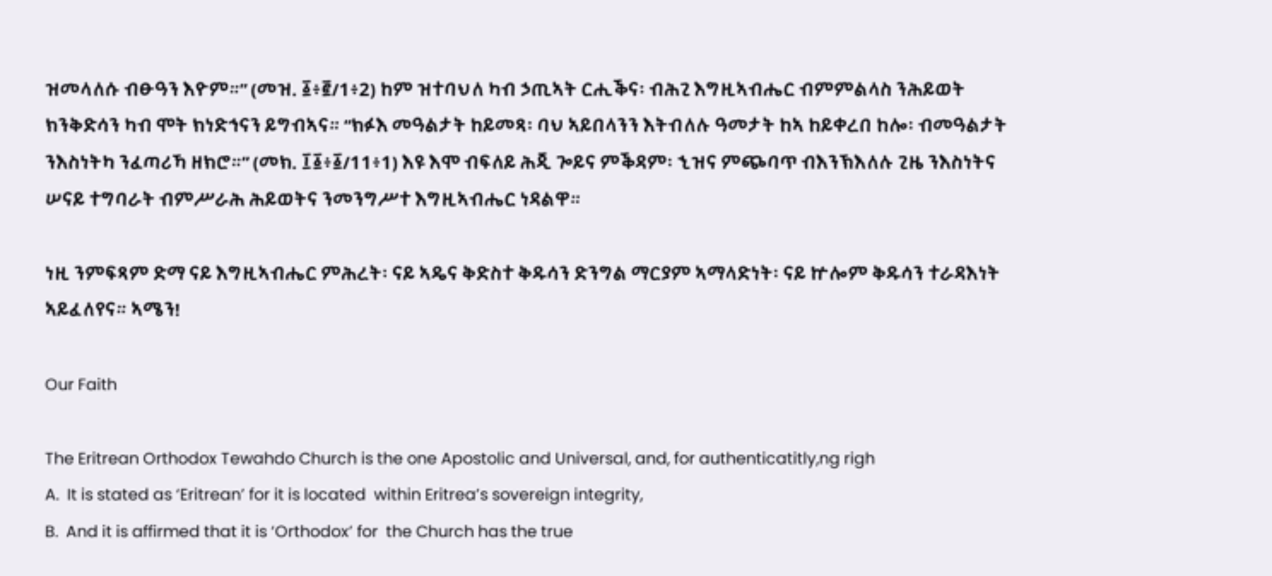ዝመላለሱ ብፁዓን እዮም።” (መዝ. ፩፥፪/1፥2) ከም ዝተባህለ ካብ ኃጢኣት ርሒቕና፡ ብሕጊ እግዚኣብሔር ብምምልላስ ንሕይወት ክንቅድሳን ካብ ሞት ክነድኅናን ይግብኣና። “ክፉእ መዓልታት ከይመጻ፡ ባህ ኣይበላንን እትብለሉ ዓመታት ከኣ ከይቀረበ ከሎ፡ ብመዓልታት ንእስነትካ ንፈጣሪኻ ዘክሮ።” (መክ. ፲፩፥፩/11፥1) እዩ እሞ ብፍለይ ሕጂ ጐይና ምቕዳም፡ ኂዝና ምጭባጥ ብእንኽእለሉ ጊዜ ንእስነትና ሠናይ ተግባራት ብምሥራሕ ሕይወትና ንመንግሥተ እግዚኣብሔር ነዳልዋ።

ነዚ ንምፍጻም ድማ ናይ እግዚኣብሔር ምሕረት፡ ናይ ኣዴና ቅድስተ ቅዱሳን ድንግል ማርያም ኣማላድነት፡ ናይ ኵሎም ቅዱሳን ተራዳእነት ኣይፈለየና። ኣሜን!

Our Faith

The Eritrean Orthodox Tewahdo Church is the one Apostolic and Universal, and, for authenticatitly,ng righ
A.  It is stated as ‘Eritrean’ for it is located  within Eritrea’s sovereign integrity,
B.  And it is affirmed that it is ‘Orthodox’ for  the Church has the true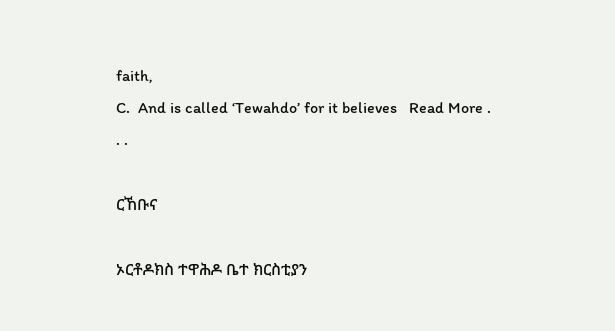faith,
C.  And is called ‘Tewahdo’ for it believes   Read More . . .

ርኸቡና

ኦርቶዶክስ ተዋሕዶ ቤተ ክርስቲያን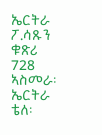ኤርትራ
ፖ.ሳጹን ቁጽሪ 728
ኣስመራ፡ ኤርትራ
ቴለ፡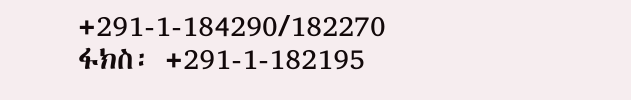+291-1-184290/182270
ፋክስ፡ +291-1-182195